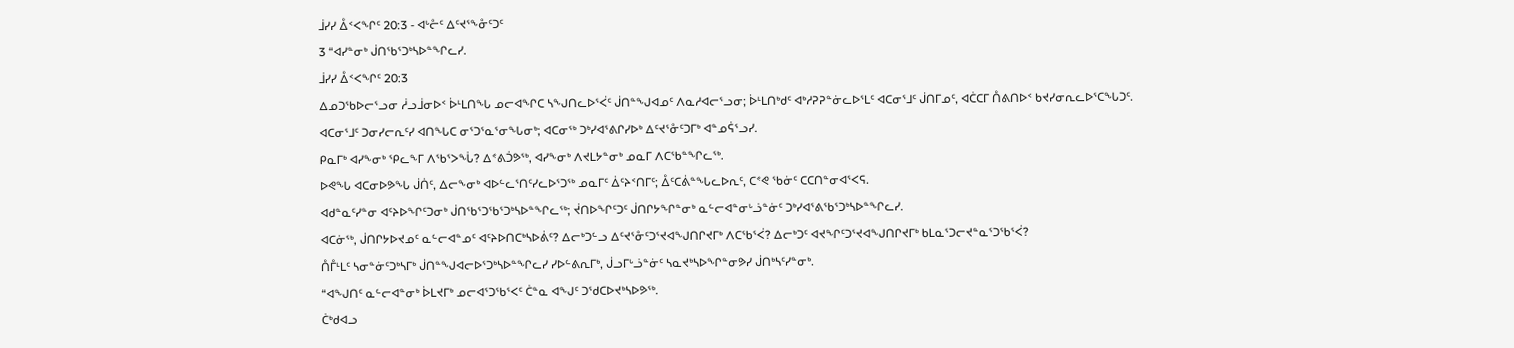ᒨᓯᓯ ᐂᑉᐸᖏᑦ 20:3 - ᐊᒡᓔᑦ ᐃᑦᔪᕐᖕᓁᑦᑐᑦ
3 “ᐊᓯᓐᓂᒃ ᒎᑎᖃᕐᑐᒃᓴᐅᓐᖏᓚᓯ.
ᒨᓯᓯ ᐂᑉᐸᖏᑦ 20:3
ᐃᓄᑐᖃᐅᓕᕐᓗᓂ ᓲᓗᒨᓂᐅᑉ ᐆᒻᒪᑎᖓ ᓄᓕᐊᖏᑕ ᓴᖑᑎᓚᐅᕐᐹᑦ ᒎᑎᓐᖑᐊᓄᑦ ᐱᓇᓱᐊᓕᕐᓗᓂ; ᐆᒻᒪᑎᒃᑯᑦ ᐊᒃᓱᕈᕈᓐᓃᓚᐅᕐᒪᑦ ᐊᑕᓂᕐᒧᑦ ᒎᑎᒥᓄᑦ, ᐊᑖᑕᒥ ᑍᕕᑎᐅᑉ ᑲᔪᓯᓂᕆᓚᐅᕐᑕᖓᑐᑦ.
ᐊᑕᓂᕐᒧᑦ ᑐᓂᓯᓕᕆᑦᓯ ᐊᑎᖓᑕ ᓂᕐᑐᕐᓇᕐᓂᖓᓂᒃ; ᐊᑕᓂᖅ ᑐᒃᓯᐊᕐᕕᒋᓯᐅᒃ ᐃᑦᔪᕐᓁᑦᑐᒥᒃ ᐊᓐᓄᕌᕐᓗᓯ.
ᑭᓇᒥᒃ ᐊᓯᖕᓂᒃ ᕿᓚᖕᒥ ᐱᖃᕐᐳᖔ? ᐃᕝᕕᑑᕗᖅ, ᐊᓯᖕᓂᒃ ᐱᔪᒪᔭᓐᓂᒃ ᓄᓇᒥ ᐱᑕᖃᓐᖏᓚᖅ.
ᐅᕙᖓ ᐊᑕᓂᐅᕗᖓ ᒎᑏᑦ, ᐃᓕᖕᓂᒃ ᐊᐅᓪᓚᕐᑎᑦᓯᓚᐅᕐᑐᖅ ᓄᓇᒥᑦ ᐄᑦᔨᑉᑎᒥᑦ; ᐂᑦᑕᕖᓐᖓᓚᐅᕆᑦ, ᑕᕝᕙ ᖃᓃᑦ ᑕᑕᑎᓐᓂᐊᕐᐸᕋ.
ᐊᑯᓐᓇᑦᓯᓐᓂ ᐊᑦᔨᐅᖏᑦᑐᓂᒃ ᒎᑎᖃᕐᑐᖃᕐᑐᒃᓴᐅᓐᖏᓚᖅ; ᔫᑎᐅᖏᑦᑐᑦ ᒎᑎᒋᔭᖏᓐᓂᒃ ᓇᓪᓕᐊᓐᓂᒡᓘᓐᓃᑦ ᑐᒃᓯᐊᕐᕕᖃᕐᑐᒃᓴᐅᓐᖏᓚᓯ.
ᐊᑕᓃᖅ, ᒎᑎᒋᔭᐅᔪᓄᑦ ᓇᓪᓕᐊᓐᓄᑦ ᐊᑦᔨᐅᑎᑕᒃᓴᐅᕖᑦ? ᐃᓕᒃᑐᓪᓗ ᐃᑦᔪᕐᓁᑦᑐᕐᔪᐊᖑᑎᒋᔪᒥᒃ ᐱᑕᖃᕐᐹ? ᐃᓕᒃᑐᑦ ᐊᔪᖏᑦᑐᕐᔪᐊᖑᑎᒋᔪᒥᒃ ᑲᒪᓇᕐᑐᓕᔪᓐᓇᕐᑐᖃᕐᐹ?
ᑍᒤᒻᒪᑦ ᓴᓂᓐᓃᑦᑐᒃᓴᒥᒃ ᒎᑎᓐᖑᐊᓕᐅᕐᑐᒃᓴᐅᓐᖏᓚᓯ ᓯᐅᓪᕕᕆᒥᒃ, ᒎᓗᒥᒡᓘᓐᓃᑦ ᓴᓇᔪᒃᓴᐅᖏᓐᓂᕗᓯ ᒎᑎᒃᓴᑦᓯᓐᓂᒃ.
“ᐊᖑᑎᑦ ᓇᓪᓕᐊᓐᓂᒃ ᐆᒪᔪᒥᒃ ᓄᓕᐊᕐᑐᖃᕐᐸᑦ ᑖᓐᓇ ᐊᖑᑦ ᑐᖁᑕᐅᔪᒃᓴᐅᕗᖅ.
ᑖᒃᑯᐊᓗ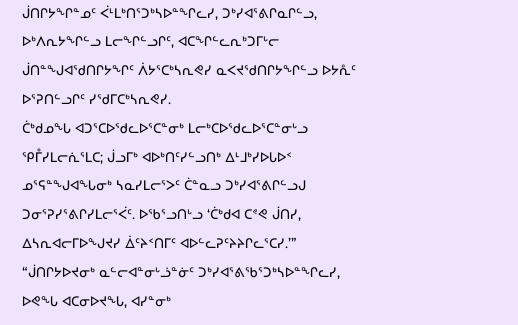ᒎᑎᒋᔭᖏᓐᓄᑦ ᐹᒻᒪᒃᑎᕐᑐᒃᓴᐅᓐᖏᓚᓯ, ᑐᒃᓯᐊᕐᕕᒋᓇᒋᓪᓗ, ᐅᒃᐱᕆᔭᖏᓪᓗ ᒪᓕᖏᓪᓗᒋᑦ, ᐊᑕᖏᓪᓚᕆᒃᑐᒥᒡᓕ ᒎᑎᓐᖑᐊᖁᑎᒋᔭᖏᑦ ᐲᔭᕐᑕᒃᓴᕆᕙᓯ ᓇᐸᔪᖁᑎᒋᔭᖏᓪᓗ ᐅᔭᕅᑦ ᐅᕐᕈᑎᓪᓗᒋᑦ ᓯᖁᒥᑕᒃᓴᕆᕙᓯ.
ᑖᒃᑯᓄᖓ ᐊᑐᕐᑕᐅᖁᓚᐅᕐᑕᓐᓂᒃ ᒪᓕᒃᑕᐅᖁᓚᐅᕐᑕᓐᓂᒡᓗ ᕿᒤᓯᒪᓕᕇᕐᒪᑕ; ᒎᓗᒥᒃ ᐊᐅᒃᑎᑦᓯᓪᓗᑎᒃ ᐃᒻᒧᒃᓯᐅᒐᐅᑉ ᓄᕐᕋᓐᖑᐊᖓᓂᒃ ᓴᓇᓯᒪᓕᕐᐳᑦ ᑖᓐᓇᓗ ᑐᒃᓯᐊᕐᕕᒋᓪᓗᒍ ᑐᓂᕐᕈᓯᕐᕕᒋᓯᒪᓕᕐᐹᑦ. ᐅᖃᕐᓗᑎᒡᓗ ‘ᑖᒃᑯᐊ ᑕᕝᕙ ᒎᑎᓯ, ᐃᓴᕆᐊᓕᒥᐅᖑᔪᓯ ᐄᑦᔨᑉᑎᒥᑦ ᐊᐅᓪᓚᕈᑦᔨᔨᒋᓚᕐᑕᓯ.’”
“ᒎᑎᒋᔭᐅᔪᓂᒃ ᓇᓪᓕᐊᓐᓂᒡᓘᓐᓃᑦ ᑐᒃᓯᐊᕐᕕᖃᕐᑐᒃᓴᐅᓐᖏᓚᓯ, ᐅᕙᖓ ᐊᑕᓂᐅᔪᖓ, ᐊᓯᓐᓂᒃ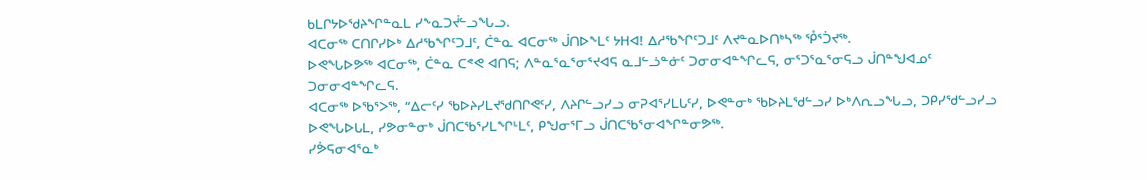ᑲᒪᒋᔭᐅᖁᔨᖏᓐᓇᒪ ᓯᖕᓇᑐᔫᓪᓗᖓᓗ.
ᐊᑕᓂᖅ ᑕᑎᒋᓯᐅᒃ ᐃᓱᖃᖏᑦᑐᒧᑦ, ᑖᓐᓇ ᐊᑕᓂᖅ ᒎᑎᐅᖕᒪᑦ ᔭᕼᐊ! ᐃᓱᖃᖏᑦᑐᒧᑦ ᐱᔪᓐᓇᐅᑎᒃᓴᖅ ᕾᕐᑑᔪᖅ.
ᐅᕙᖓᐅᕗᖅ ᐊᑕᓂᖅ, ᑖᓐᓇ ᑕᕝᕙ ᐊᑎᕋ; ᐱᓐᓇᕐᓇᕐᓂᕐᔪᐊᕋ ᓇᒧᓪᓘᓐᓃᑦ ᑐᓂᓂᐊᓐᖏᓚᕋ, ᓂᕐᑐᕐᓇᕐᓂᕋᓗ ᒎᑎᓐᖑᐊᓄᑦ ᑐᓂᓂᐊᓐᖏᓚᕋ.
ᐊᑕᓂᖅ ᐅᖃᕐᐳᖅ, “ᐃᓕᑦᓯ ᖃᐅᔨᓯᒪᔪᖁᑎᒋᕙᑦᓯ, ᐱᔨᒋᓪᓗᓯᓗ ᓂᕈᐊᕐᓯᒪᒐᑦᓯ, ᐅᕙᓐᓂᒃ ᖃᐅᔨᒪᖁᓪᓗᓯ ᐅᒃᐱᕆᓗᖓᓗ, ᑐᑭᓯᖁᓪᓗᓯᓗ ᐅᕙᖓᐅᒐᒪ, ᓯᕗᓂᓐᓂᒃ ᒎᑎᑕᖃᕐᓯᒪᖏᒻᒪᑦ, ᑭᖑᓂᕐᒥᓗ ᒎᑎᑕᖃᕐᓂᐊᖏᓐᓂᕗᖅ.
ᓯᕘᕋᓂᐊᕐᓇᒃ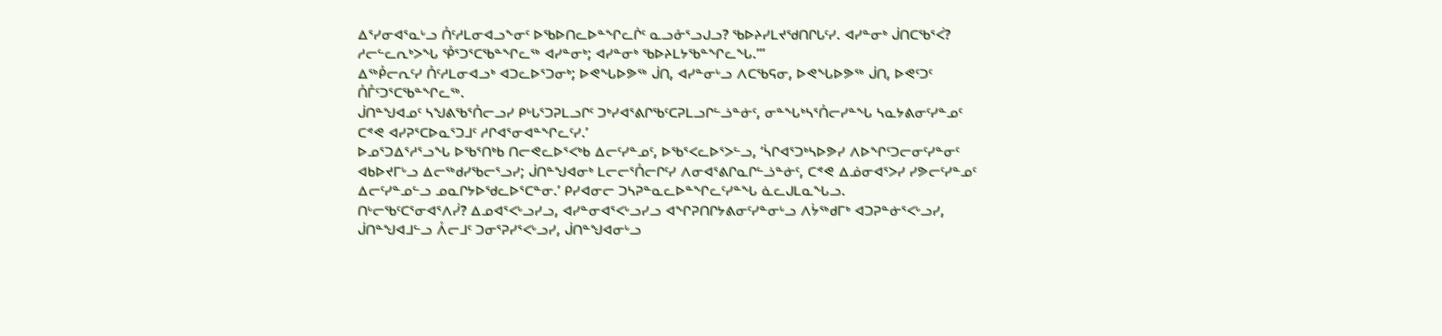ᐃᕐᓯᓂᐊᕐᓇᒡᓗ ᑍᑦᓱᒪᓂᐊᓗᖕᓂᑦ ᐅᖃᐅᑎᓚᐅᓐᖏᓚᒌᑦ ᓇᓗᓁᕐᓗᒍᓗ? ᖃᐅᔨᓯᒪᔪᖁᑎᒋᒐᑦᓯ. ᐊᓯᓐᓂᒃ ᒎᑎᑕᖃᕐᐹ? ᓱᓕᓪᓚᕆᒃᐳᖓ ᕾᕐᑐᕐᑕᖃᓐᖏᓚᖅ ᐊᓯᓐᓂᒃ; ᐊᓯᓐᓂᒃ ᖃᐅᔨᒪᔭᖃᓐᖏᓚᖓ.’”
ᐃᖅᑬᓕᕆᑦᓯ ᑍᑦᓱᒪᓂᐊᓗᒃ ᐊᑐᓚᐅᕐᑐᓂᒃ; ᐅᕙᖓᐅᕗᖅ ᒎᑎ, ᐊᓯᓐᓂᒡᓗ ᐱᑕᖃᕋᓂ, ᐅᕙᖓᐅᕗᖅ ᒎᑎ, ᐅᕙᑦᑐᑦ ᑍᒤᑦᑐᕐᑕᖃᓐᖏᓚᖅ.
ᒎᑎᓐᖑᐊᓄᑦ ᓴᖑᕕᖃᕐᑍᓕᓗᓯ ᑭᒡᒐᕐᑐᕈᒪᓗᒋᑦ ᑐᒃᓯᐊᕐᕕᒋᖃᑦᑕᕈᒪᓗᒋᓪᓘᓐᓃᑦ, ᓂᓐᖓᒃᓴᕐᑍᓕᓯᓐᖓ ᓴᓇᔭᕕᓂᑦᓯᓐᓄᑦ ᑕᕝᕙ ᐊᓯᕈᕐᑕᐅᓇᕐᑐᒧᑦ ᓱᒋᐊᕐᓂᐊᓐᖏᓚᑦᓯ.’
ᐅᓄᕐᑐᐃᕐᓱᕐᓗᖓ ᐅᖃᕐᑎᒃᑲ ᑎᓕᕙᓚᐅᕐᐸᒃᑲ ᐃᓕᑦᓯᓐᓄᑦ, ᐅᖃᕐᐸᓚᐅᕐᐳᓪᓗ, ‘ᓵᒋᐊᕐᑐᒃᓴᐅᕗᓯ ᐱᐅᖏᑦᑐᓕᓂᑦᓯᓐᓂᑦ ᐊᑲᐅᔪᒥᒡᓗ ᐃᓕᖅᑯᓯᖃᓕᕐᓗᓯ; ᒎᑎᓐᖑᐊᓂᒃ ᒪᓕᓕᕐᑍᓕᒋᑦᓯ ᐱᓂᐊᕐᕕᒋᓇᒋᓪᓘᓐᓃᑦ, ᑕᕝᕙ ᐃᓅᓂᐊᕐᐳᓯ ᓯᕗᓕᑦᓯᓐᓄᑦ ᐃᓕᑦᓯᓐᓄᓪᓗ ᓄᓇᒋᔭᐅᖁᓚᐅᕐᑕᓐᓂ.’ ᑭᓯᐊᓂᓕ ᑐᓴᕈᓐᓇᓚᐅᓐᖏᓚᑦᓯᓐᖓ ᓈᓚᒍᒪᓇᖓᓗ.
ᑎᒡᓕᖃᑦᑕᕐᓂᐊᕐᐱᓰ? ᐃᓄᐊᕐᐸᒡᓗᓯᓗ, ᐊᓯᓐᓂᐊᕐᐸᒡᓗᓯᓗ ᐊᖏᕈᑎᒋᔭᕕᓂᑦᓯᓐᓂᒡᓗ ᐱᔮᖅᑯᒥᒃ ᐊᑐᕈᓐᓃᕐᐸᒡᓗᓯ, ᒎᑎᓐᖑᐊᒧᓪᓗ ᐰᓕᒧᑦ ᑐᓂᕐᕈᓯᕐᐸᒡᓗᓯ, ᒎᑎᓐᖑᐊᓂᒡᓗ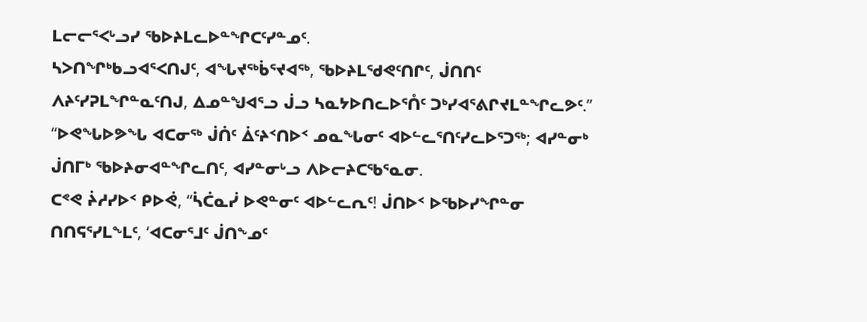ᒪᓕᓕᕐᐸᒡᓗᓯ ᖃᐅᔨᒪᓚᐅᓐᖏᑕᑦᓯᓐᓄᑦ.
ᓴᐳᑎᖏᒃᑲᓗᐊᕐᐸᑎᒍᑦ, ᐊᖓᔪᖅᑳᕐᔪᐊᖅ, ᖃᐅᔨᒪᖁᕙᑦᑎᒋᑦ, ᒎᑎᑎᑦ ᐱᔨᑦᓯᕈᒪᖏᓐᓇᑦᑎᒍ, ᐃᓄᓐᖑᐊᕐᓗ ᒎᓗ ᓴᓇᔭᐅᑎᓚᐅᕐᑍᑦ ᑐᒃᓯᐊᕐᕕᒋᔪᒪᓐᖏᓚᕗᑦ.”
“ᐅᕙᖓᐅᕗᖓ ᐊᑕᓂᖅ ᒎᑏᑦ ᐄᑦᔨᑉᑎᐅᑉ ᓄᓇᖓᓂᑦ ᐊᐅᓪᓚᕐᑎᑦᓯᓚᐅᕐᑐᖅ; ᐊᓯᓐᓂᒃ ᒎᑎᒥᒃ ᖃᐅᔨᓂᐊᓐᖏᓚᑎᑦ, ᐊᓯᓐᓂᒡᓗ ᐱᐅᓕᔨᑕᖃᕐᓇᓂ.
ᑕᕝᕙ ᔩᓱᓯᐅᑉ ᑭᐅᕚ, “ᓵᑖᓇᓰ ᐅᕙᓐᓂᑦ ᐊᐅᓪᓚᕆᑦ! ᒎᑎᐅᑉ ᐅᖃᐅᓯᖏᓐᓂ ᑎᑎᕋᕐᓯᒪᖕᒪᑦ, ‘ᐊᑕᓂᕐᒧᑦ ᒎᑎᖕᓄᑦ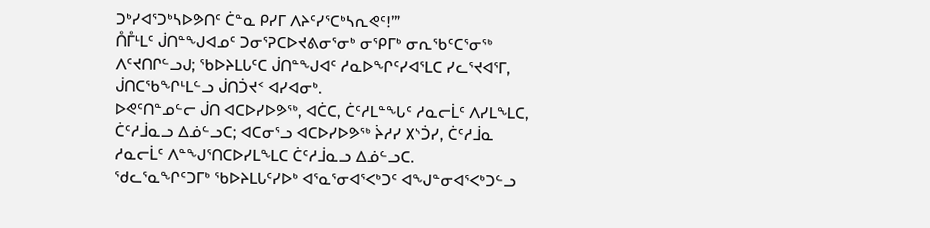ᑐᒃᓯᐊᕐᑐᒃᓴᐅᕗᑎᑦ ᑖᓐᓇ ᑭᓯᒥ ᐱᔨᑦᓯᕐᑕᒃᓴᕆᕙᑦ!’”
ᑍᒤᒻᒪᑦ ᒎᑎᓐᖑᐊᓄᑦ ᑐᓂᕐᕈᑕᐅᔪᕕᓂᕐᓂᒃ ᓂᕿᒥᒃ ᓂᕆᖃᑦᑕᕐᓂᖅ ᐱᑦᔪᑎᒋᓪᓗᒍ; ᖃᐅᔨᒪᒐᑦᑕ ᒎᑎᓐᖑᐊᑦ ᓱᓇᐅᖏᑦᓯᐊᕐᒪᑕ ᓯᓚᕐᔪᐊᕐᒥ, ᒎᑎᑕᖃᖏᒻᒪᓪᓗ ᒎᑎᑑᔪᑉ ᐊᓯᐊᓂᒃ.
ᐅᕙᑦᑎᓐᓄᓪᓕ ᒎᑎ ᐊᑕᐅᓯᐅᕗᖅ, ᐊᑖᑕ, ᑖᑦᓱᒪᓐᖓᑦ ᓱᓇᓕᒫᑦ ᐱᓯᒪᖕᒪᑕ, ᑖᑦᓱᒨᓇᓗ ᐃᓅᓪᓗᑕ; ᐊᑕᓂᕐᓗ ᐊᑕᐅᓯᐅᕗᖅ ᔩᓱᓯ ᙭ᔅᑑᓯ, ᑖᑦᓱᒨᓇ ᓱᓇᓕᒫᑦ ᐱᓐᖑᕐᑎᑕᐅᓯᒪᖕᒪᑕ ᑖᑦᓱᒨᓇᓗ ᐃᓅᓪᓗᑕ.
ᖁᓚᕐᓇᖏᑦᑐᒥᒃ ᖃᐅᔨᒪᒐᑦᓯᐅᒃ ᐊᕐᓇᕐᓂᐊᕐᐸᒃᑐᑦ ᐊᖑᓐᓂᐊᕐᐸᒃᑐᓪᓗ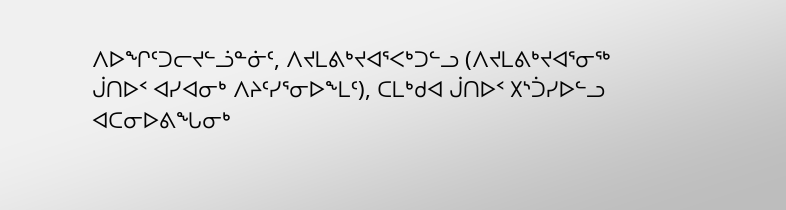ᐱᐅᖏᑦᑐᓕᔪᓪᓘᓐᓃᑦ, ᐱᔪᒪᕕᒃᔪᐊᕐᐸᒃᑐᓪᓗ (ᐱᔪᒪᕕᒃᔪᐊᕐᓂᖅ ᒎᑎᐅᑉ ᐊᓯᐊᓂᒃ ᐱᔨᑦᓯᕐᓂᐅᖕᒪᑦ), ᑕᒪᒃᑯᐊ ᒎᑎᐅᑉ ᙭ᔅᑑᓯᐅᓪᓗ ᐊᑕᓂᐅᕕᖓᓂᒃ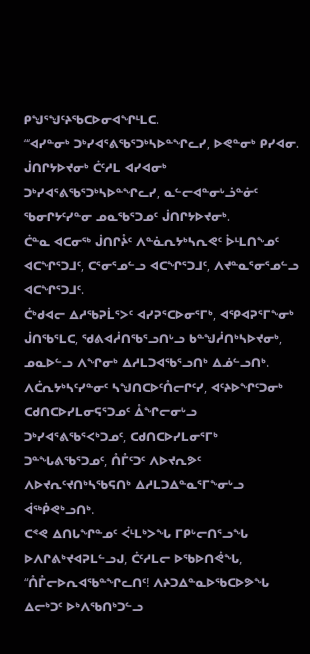ᑭᖑᕐᖑᑦᔨᖃᑕᐅᓂᐊᖏᒻᒪᑕ.
“‘ᐊᓯᓐᓂᒃ ᑐᒃᓯᐊᕐᕕᖃᕐᑐᒃᓴᐅᓐᖏᓚᓯ, ᐅᕙᓐᓂᒃ ᑭᓯᐊᓂ.
ᒎᑎᒋᔭᐅᔪᓂᒃ ᑖᑦᓱᒪ ᐊᓯᐊᓂᒃ ᑐᒃᓯᐊᕐᕕᖃᕐᑐᒃᓴᐅᓐᖏᓚᓯ, ᓇᓪᓕᐊᓐᓂᒡᓘᓐᓃᑦ ᖃᓂᒋᔭᑦᓯᓐᓂ ᓄᓇᖃᕐᑐᓄᑦ ᒎᑎᒋᔭᐅᔪᓂᒃ.
ᑖᓐᓇ ᐊᑕᓂᖅ ᒎᑎᒋᔧᑦ ᐱᓐᓈᕆᔭᒃᓴᕆᕙᑦ ᐆᒻᒪᑎᖕᓄᑦ ᐊᑕᖏᕐᑐᒧᑦ, ᑕᕐᓂᕐᓄᓪᓗ ᐊᑕᖏᕐᑐᒧᑦ, ᐱᔪᓐᓇᕐᓂᕐᓄᓪᓗ ᐊᑕᖏᕐᑐᒧᑦ.
ᑖᒃᑯᐊᓕ ᐃᓱᖃᕈᒫᕐᐳᑦ ᐊᓯᕈᕐᑕᐅᓂᕐᒥᒃ, ᐊᕿᐊᕈᕐᒥᖕᓂᒃ ᒎᑎᖃᕐᒪᑕ, ᖁᕕᐊᓲᑎᖃᕐᓗᑎᒡᓗ ᑲᓐᖑᓲᑎᒃᓴᐅᔪᓂᒃ, ᓄᓇᐅᓪᓗ ᐱᖏᓂᒃ ᐃᓱᒪᑐᐊᖃᕐᓗᑎᒃ ᐃᓅᓪᓗᑎᒃ.
ᐱᑖᕆᔭᒃᓴᑦᓯᓐᓂᑦ ᓴᖑᑎᑕᐅᑦᑍᓕᒋᑦᓯ, ᐊᑦᔨᐅᖏᑦᑐᓂᒃ ᑕᑯᑎᑕᐅᓯᒪᓂᕋᕐᑐᓄᑦ ᐂᖏᓕᓂᒡᓗ ᑐᒃᓯᐊᕐᕕᖃᕐᐸᒃᑐᓄᑦ, ᑕᑯᑎᑕᐅᓯᒪᓂᕐᒥᒃ ᑐᓐᖓᕕᖃᕐᑐᓄᑦ, ᑍᒤᑦᑐᑦ ᐱᐅᔪᕆᕗᑦ ᐱᐅᔪᕆᑦᔪᑎᒃᓴᖃᕋᑎᒃ ᐃᓱᒪᑐᐃᓐᓇᕐᒥᖕᓂᒡᓗ ᐋᖅᑮᕙᒃᓗᑎᒃ.
ᑕᕝᕙ ᐃᑎᒐᖏᓐᓄᑦ ᐹᒻᒪᒃᐳᖓ ᒥᑭᒡᓕᑎᕐᓗᖓ ᐅᐱᒋᕕᒃᔪᐊᕈᒪᓪᓗᒍ, ᑖᑦᓱᒪᓕ ᐅᖃᐅᑎᕚᖓ, “ᑍᒤᓕᐅᕆᐊᖃᓐᖏᓚᑎᑦ! ᐱᔨᑐᐃᓐᓇᐅᖃᑕᐅᕗᖓ ᐃᓕᒃᑐᑦ ᐅᒃᐱᖃᑎᒃᑐᓪᓗ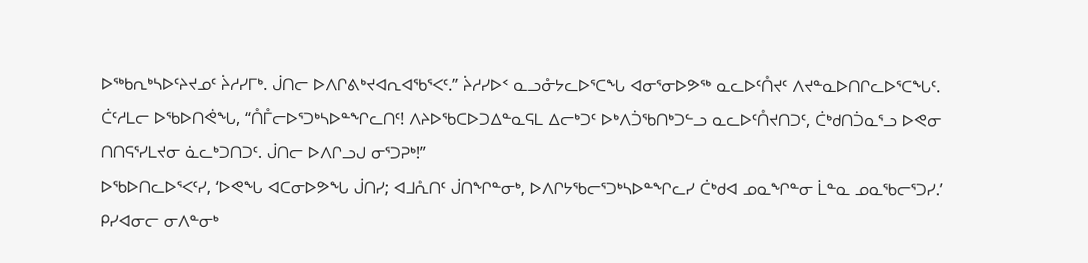ᐅᖅᑲᕆᒃᓴᐅᑦᔨᔪᓄᑦ ᔩᓱᓯᒥᒃ. ᒎᑎᓕ ᐅᐱᒋᕕᒃᔪᐊᕆᐊᖃᕐᐸᑦ.” ᔩᓱᓯᐅᑉ ᓇᓗᓁᔭᓚᐅᕐᑕᖓ ᐊᓂᕐᓂᐅᕗᖅ ᓇᓚᐅᑦᑍᔪᑦ ᐱᔪᓐᓇᐅᑎᒋᓚᐅᕐᑕᖓᑦ.
ᑖᑦᓱᒪᓕ ᐅᖃᐅᑎᕚᖓ, “ᑍᒤᓕᐅᕐᑐᒃᓴᐅᓐᖏᓚᑎᑦ! ᐱᔨᐅᖃᑕᐅᑐᐃᓐᓇᕋᒪ ᐃᓕᒃᑐᑦ ᐅᒃᐱᑑᖃᑎᒃᑐᓪᓗ ᓇᓚᐅᑦᑍᔪᑎᑐᑦ, ᑖᒃᑯᑎᑑᓇᕐᓗ ᐅᕙᓂ ᑎᑎᕋᕐᓯᒪᔪᓂ ᓈᓚᒃᑐᑎᑐᑦ. ᒎᑎᓕ ᐅᐱᒋᓗᒍ ᓂᕐᑐᕈᒃ!”
ᐅᖃᐅᑎᓚᐅᕐᐸᑦᓯ, ‘ᐅᕙᖓ ᐊᑕᓂᐅᕗᖓ ᒎᑎᓯ; ᐊᒧᕅᑎᑦ ᒎᑎᖏᓐᓂᒃ, ᐅᐱᒋᔭᖃᓕᕐᑐᒃᓴᐅᓐᖏᓚᓯ ᑖᒃᑯᐊ ᓄᓇᖏᓐᓂ ᒫᓐᓇ ᓄᓇᖃᓕᕐᑐᓯ.’ ᑭᓯᐊᓂᓕ ᓂᐱᓐᓂᒃ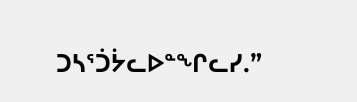ᑐᓴᕐᑑᔮᓚᐅᓐᖏᓚᓯ.”